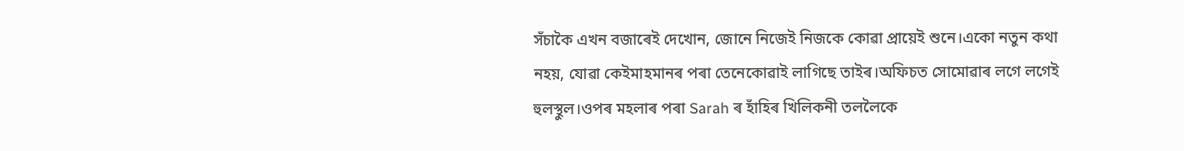সঁচাকৈ এখন বজাৰেই দেখোন, জোনে নিজেই নিজকে কোৱা প্ৰায়েই শুনে।একো নতুন কথা নহয়, যোৱা কেইমাহমানৰ পৰা তেনেকোৱাই লাগিছে তাইৰ।অফিচত সোমোৱাৰ লগে লগেই হুলস্থুল।ওপৰ মহলাৰ পৰা Sarah ৰ হাঁহিৰ খিলিকনী তললৈকে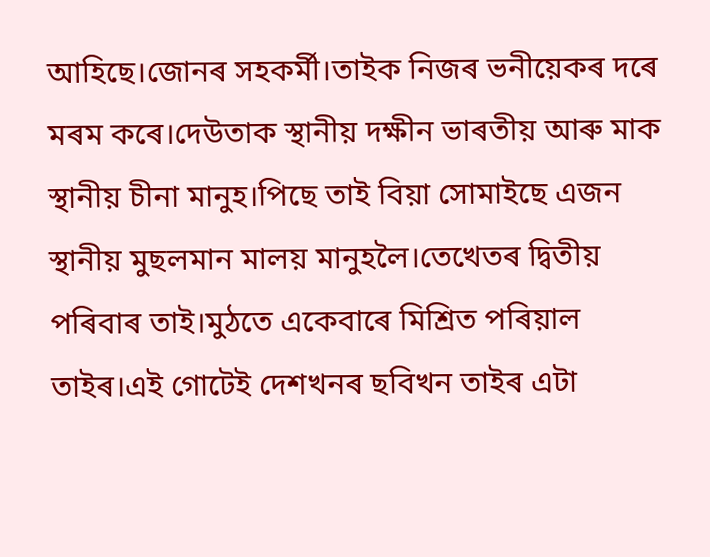আহিছে।জোনৰ সহকৰ্মী।তাইক নিজৰ ভনীয়েকৰ দৰে মৰম কৰে।দেউতাক স্থানীয় দক্ষীন ভাৰতীয় আৰু মাক স্থানীয় চীনা মানুহ।পিছে তাই বিয়া সোমাইছে এজন স্থানীয় মুছলমান মালয় মানুহলৈ।তেখেতৰ দ্বিতীয় পৰিবাৰ তাই।মুঠতে একেবাৰে মিশ্ৰিত পৰিয়াল তাইৰ।এই গোটেই দেশখনৰ ছবিখন তাইৰ এটা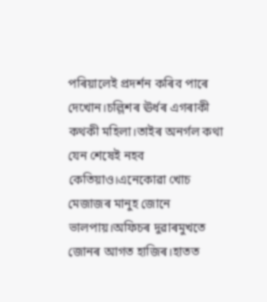পৰিয়ালেই প্ৰদৰ্শন কৰিব পাৰে দেখোন।চল্লিশৰ ঊৰ্ধৰ এগৰাকী কথকী মহিলা।তাইৰ অনৰ্গল কথা যেন শেষেই নহব কেতিয়াও।এনেকোৱা খোচ মেজাজৰ মানুহ জোনে ভালপায়।অফিচৰ দুৱাৰমুখতে জোনৰ আগত হাজিৰ।হাতত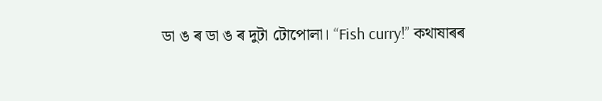ডা ঙ ৰ ডা ঙ ৰ দুটা টোপোলা। “Fish curry!” কথাষাৰৰ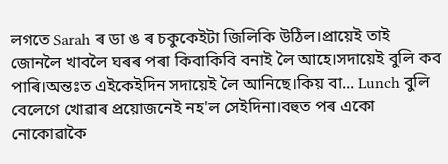লগতে Sarah ৰ ডা ঙ ৰ চকুকেইটা জিলিকি উঠিল।প্ৰায়েই তাই জোনলৈ খাবলৈ ঘৰৰ পৰা কিবাকিবি বনাই লৈ আহে।সদায়েই বুলি কব পাৰি।অন্তঃত এইকেইদিন সদায়েই লৈ আনিছে।কিয় বা... Lunch বুলি বেলেগে খোৱাৰ প্ৰয়োজনেই নহ'ল সেইদিনা।বহুত পৰ একো নোকোৱাকৈ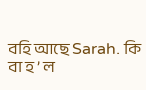বহি আছে Sarah. কি বা হ ’ ল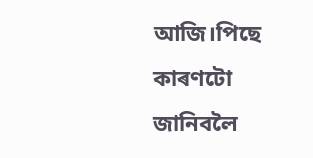আজি।পিছে কাৰণটো জানিবলৈ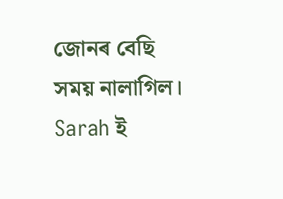জোনৰ বেছি সময় নালাগিল। Sarah ই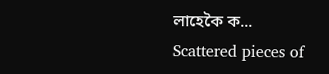লাহেকৈ ক...
Scattered pieces of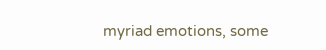myriad emotions, some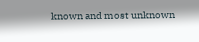known and most unknown